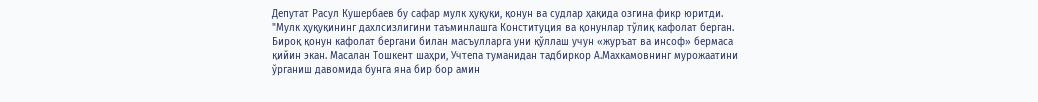Депутат Расул Кушербаев бу сафар мулк ҳуқуқи, қонун ва судлар ҳақида озгина фикр юритди.
"Мулк ҳуқуқининг дахлсизлигини таъминлашга Конституция ва қонунлар тўлиқ кафолат берган. Бироқ қонун кафолат бергани билан масъулларга уни қўллаш учун «журъат ва инсоф» бермаса қийин экан. Масалан Тошкент шаҳри, Учтепа туманидан тадбиркор А.Махкамовнинг мурожаатини ўрганиш давомида бунга яна бир бор амин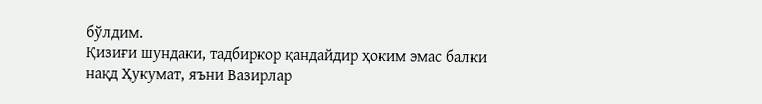бўлдим.
Қизиғи шундаки, тадбиркор қандайдир ҳоким эмас балки нақд Ҳукумат, яъни Вазирлар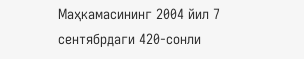Маҳкамасининг 2004 йил 7 сентябрдаги 420-сонли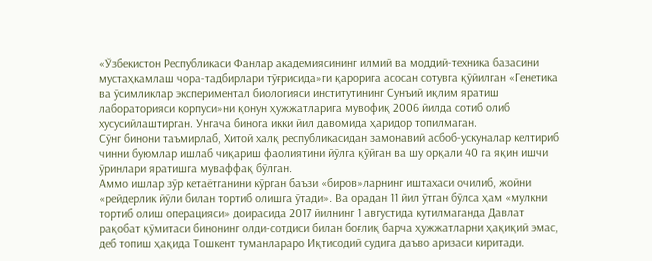«Ўзбекистон Республикаси Фанлар академиясининг илмий ва моддий-техника базасини мустаҳкамлаш чора-тадбирлари тўғрисида»ги қарорига асосан сотувга қўйилган «Генетика ва ўсимликлар экспериментал биологияси институтининг Сунъий иқлим яратиш лабораторияси корпуси»ни қонун ҳужжатларига мувофиқ 2006 йилда сотиб олиб хусусийлаштирган. Унгача бинога икки йил давомида ҳаридор топилмаган.
Сўнг бинони таъмирлаб, Хитой халқ республикасидан замонавий асбоб-ускуналар келтириб чинни буюмлар ишлаб чиқариш фаолиятини йўлга қўйган ва шу орқали 40 га яқин ишчи ўринлари яратишга муваффақ бўлган.
Аммо ишлар зўр кетаётганини кўрган баъзи «биров»ларнинг иштахаси очилиб, жойни «рейдерлик йўли билан тортиб олишга ўтади». Ва орадан 11 йил ўтган бўлса ҳам «мулкни тортиб олиш операцияси» доирасида 2017 йилнинг 1 августида кутилмаганда Давлат рақобат қўмитаси бинонинг олди-сотдиси билан боғлиқ барча ҳужжатларни ҳақиқий эмас, деб топиш ҳақида Тошкент туманлараро Иқтисодий судига даъво аризаси киритади.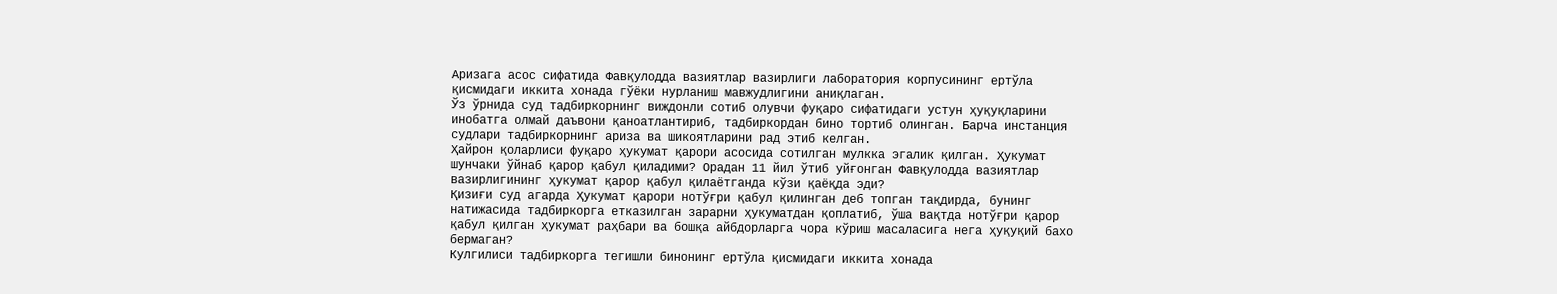Аризага асос сифатида Фавқулодда вазиятлар вазирлиги лаборатория корпусининг ертўла қисмидаги иккита хонада гўёки нурланиш мавжудлигини аниқлаган.
Ўз ўрнида суд тадбиркорнинг виждонли сотиб олувчи фуқаро сифатидаги устун ҳуқуқларини инобатга олмай даъвони қаноатлантириб, тадбиркордан бино тортиб олинган. Барча инстанция судлари тадбиркорнинг ариза ва шикоятларини рад этиб келган.
Ҳайрон қоларлиси фуқаро ҳукумат қарори асосида сотилган мулкка эгалик қилган. Ҳукумат шунчаки ўйнаб қарор қабул қиладими? Орадан 11 йил ўтиб уйғонган Фавқулодда вазиятлар вазирлигининг ҳукумат қарор қабул қилаётганда кўзи қаёқда эди?
Қизиғи суд агарда Ҳукумат қарори нотўғри қабул қилинган деб топган тақдирда, бунинг натижасида тадбиркорга етказилган зарарни ҳукуматдан қоплатиб, ўша вақтда нотўғри қарор қабул қилган ҳукумат раҳбари ва бошқа айбдорларга чора кўриш масаласига нега ҳуқуқий бахо бермаган?
Кулгилиси тадбиркорга тегишли бинонинг ертўла қисмидаги иккита хонада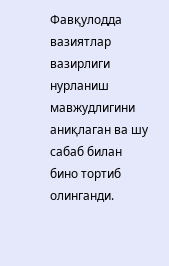Фавқулодда вазиятлар вазирлиги нурланиш мавжудлигини аниқлаган ва шу сабаб билан бино тортиб олинганди.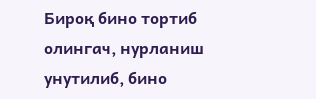Бироқ бино тортиб олингач, нурланиш унутилиб, бино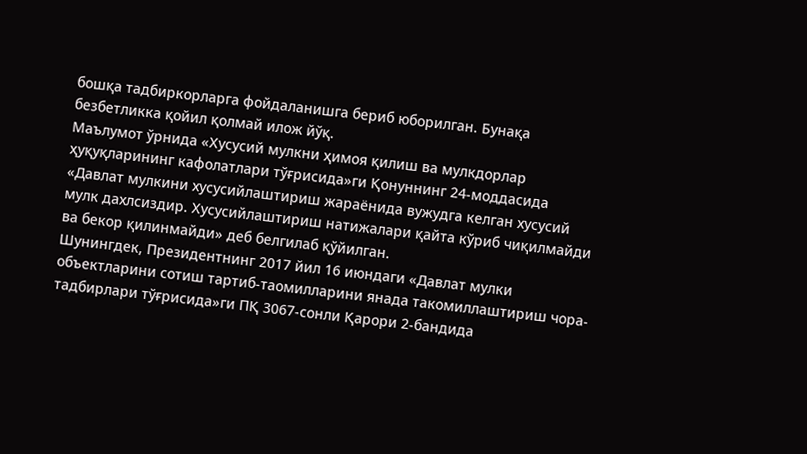бошқа тадбиркорларга фойдаланишга бериб юборилган. Бунақа безбетликка қойил қолмай илож йўқ.
Маълумот ўрнида «Хусусий мулкни ҳимоя қилиш ва мулкдорлар ҳуқуқларининг кафолатлари тўғрисида»ги Қонуннинг 24-моддасида «Давлат мулкини хусусийлаштириш жараёнида вужудга келган хусусий мулк дахлсиздир. Хусусийлаштириш натижалари қайта кўриб чиқилмайди ва бекор қилинмайди» деб белгилаб қўйилган.
Шунингдек, Президентнинг 2017 йил 16 июндаги «Давлат мулки объектларини сотиш тартиб-таомилларини янада такомиллаштириш чора-тадбирлари тўғрисида»ги ПҚ 3067-сонли Қарори 2-бандида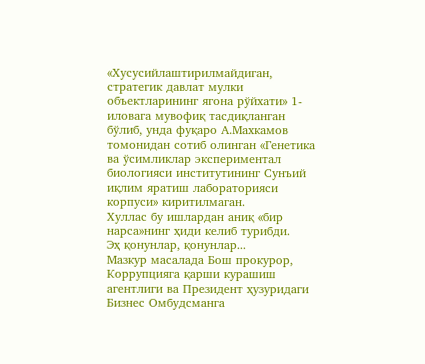«Хусусийлаштирилмайдиган, стратегик давлат мулки объектларининг ягона рўйхати» 1-иловага мувофиқ тасдиқланган бўлиб, унда фуқаро А.Махкамов томонидан сотиб олинган «Генетика ва ўсимликлар экспериментал биологияси институтининг Сунъий иқлим яратиш лабораторияси корпуси» киритилмаган.
Хуллас бу ишлардан аниқ «бир нарса»нинг ҳиди келиб турибди.
Эҳ қонунлар, қонунлар...
Мазкур масалада Бош прокурор, Коррупцияга қарши курашиш агентлиги ва Президент ҳузуридаги Бизнес Омбудсманга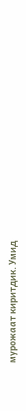мурожаат киритдик. Умид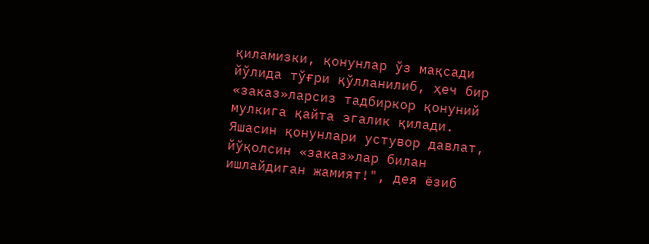қиламизки, қонунлар ўз мақсади йўлида тўғри қўлланилиб, ҳеч бир «заказ»ларсиз тадбиркор қонуний мулкига қайта эгалик қилади.
Яшасин қонунлари устувор давлат, йўқолсин «заказ»лар билан ишлайдиган жамият!", дея ёзиб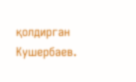қолдирган Кушербаев.